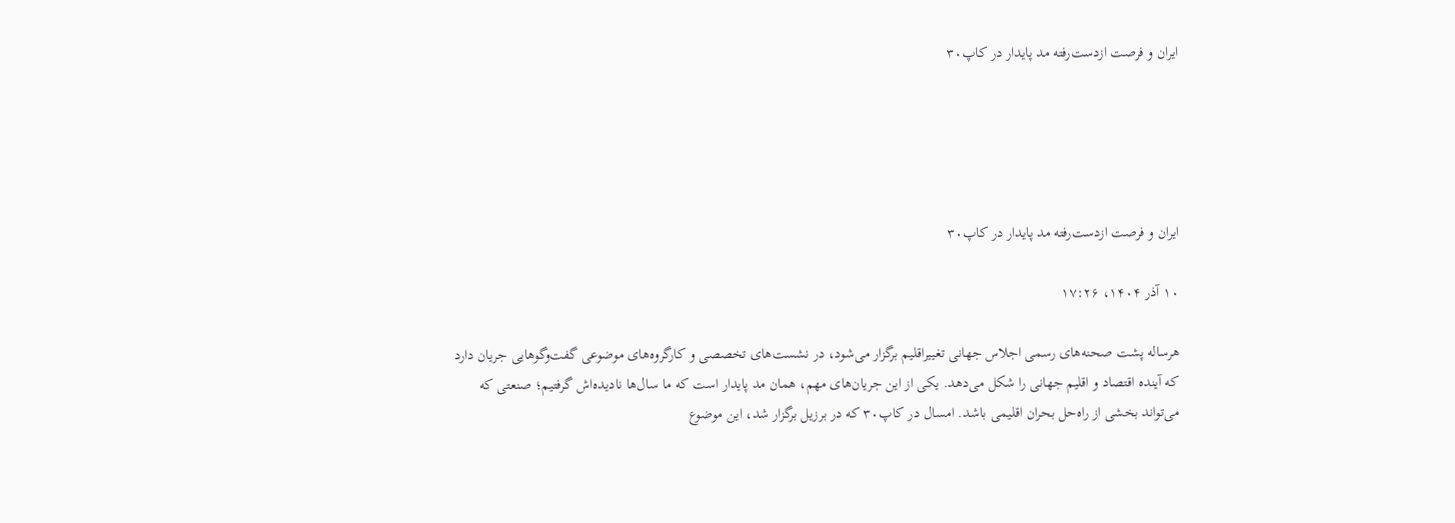ایران و فرصت ازدست‌رفته مد پایدار در کاپ۳۰





ایران و فرصت ازدست‌رفته مد پایدار در کاپ۳۰

۱۰ آذر ۱۴۰۴، ۱۷:۲۶

هرساله پشت صحنه‌های رسمی اجلاس جهانی تغییراقلیم برگزار می‌شود، در نشست‌های تخصصی و کارگروه‌های موضوعی گفت‌وگوهایی جریان دارد که آینده اقتصاد و اقلیم جهانی را شکل می‌دهد. یکی از این جریان‌های مهم، همان مد پایدار است که ما سال‌ها نادیده‌اش گرفتیم؛ صنعتی که می‌تواند بخشی از راه‌حل بحران اقلیمی باشد. امسال در کاپ۳۰ که در برزیل برگزار شد، این موضوع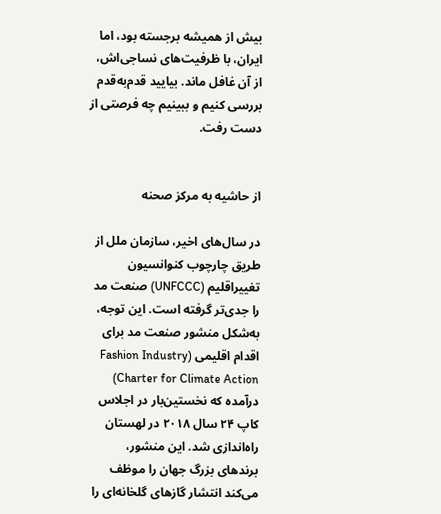بیش از همیشه برجسته بود، اما ایران، با ظرفیت‌های نساجی‌اش، از آن غافل ماند. بیایید قدم‌به‌قدم بررسی کنیم و ببینیم چه فرصتی از دست رفت.


از حاشیه به مرکز صحنه

در سال‌های اخیر، سازمان ملل از طریق چارچوب کنوانسیون تغییراقلیم (UNFCCC) صنعت مد را جدی‌تر گرفته است. این توجه، به‌شکل منشور صنعت مد برای اقدام اقلیمی (Fashion Industry Charter for Climate Action) درآمده که نخستین‌بار در اجلاس کاپ ۲۴ سال ۲۰۱۸ در لهستان راه‌اندازی شد. این منشور، برندهای بزرگ جهان را موظف می‌کند انتشار گازهای گلخانه‌ای را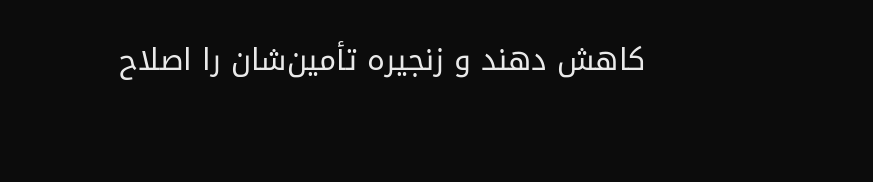کاهش دهند و زنجیره تأمین‌شان را اصلاح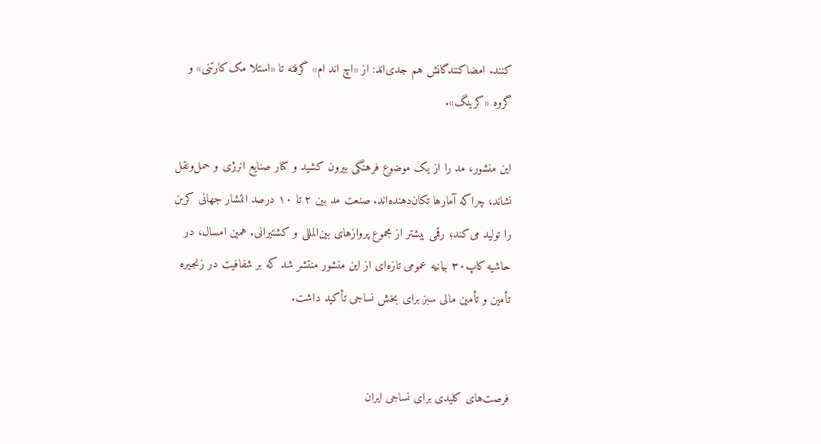کنند. امضاکنندگانش هم جدی‌اند: از «اچ‌ اند ام» گرفته تا «استلا مک‌کارتنی» و گروه «کرینگ».

این منشور، مد را از یک موضوع فرهنگی بیرون کشید و کنار صنایع انرژی و حمل‌ونقل نشاند، چراکه آمارها تکان‌دهنده‌اند. صنعت مد بین ۲ تا ۱۰ درصد انتشار جهانی کربن را تولید می‌کند؛ رقمی بیشتر از مجموع پروازهای بین‌المللی و کشتیرانی. همین امسال، در حاشیه کاپ۳۰ بیانیه عمومی تازه‌ای از این منشور منتشر شد که بر شفافیت در زنجیره تأمین و تأمین مالی سبز برای بخش نساجی تأکید داشت.


فرصت‌های کلیدی برای نساجی ایران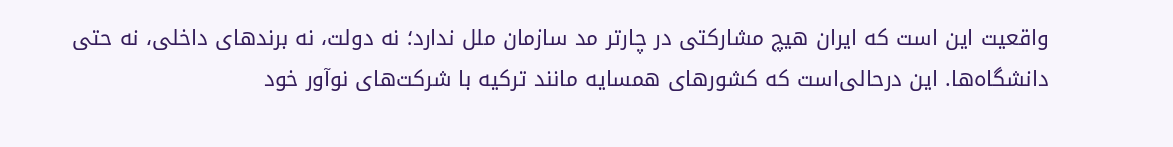واقعیت این است که ایران هیچ مشارکتی در چارتر مد سازمان ملل ندارد؛ نه دولت، نه برندهای داخلی، نه حتی دانشگاه‌ها. این درحالی‌است که کشورهای همسایه مانند ترکیه با شرکت‌های نوآور خود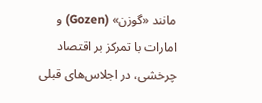مانند «گوزن» (Gozen) و امارات با تمرکز بر اقتصاد چرخشی، در اجلاس‌های قبلی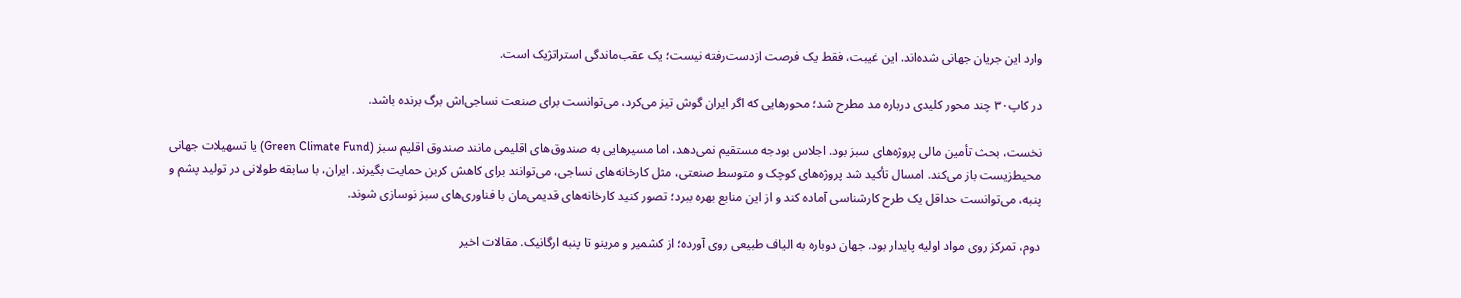وارد این جریان جهانی شده‌اند. این غیبت، فقط یک فرصت ازدست‌رفته نیست؛ یک عقب‌ماندگی استراتژیک است.

در کاپ۳۰ چند محور کلیدی درباره مد مطرح شد؛ محورهایی که اگر ایران گوش تیز می‌کرد، می‌توانست برای صنعت نساجی‌اش برگ برنده باشد.

نخست، بحث تأمین مالی پروژه‌های سبز بود. اجلاس بودجه مستقیم نمی‌دهد، اما مسیرهایی به صندوق‌های اقلیمی مانند صندوق اقلیم سبز (Green Climate Fund) یا تسهیلات جهانی محیط‌زیست باز می‌کند. امسال تأکید شد پروژه‌های کوچک و متوسط صنعتی، مثل کارخانه‌های نساجی، می‌توانند برای کاهش کربن حمایت بگیرند. ایران، با سابقه طولانی در تولید پشم و پنبه، می‌توانست حداقل یک طرح کارشناسی آماده کند و از این منابع بهره ببرد؛ تصور کنید کارخانه‌های قدیمی‌مان با فناوری‌های سبز نوسازی شوند.

دوم، تمرکز روی مواد اولیه پایدار بود. جهان دوباره به الیاف طبیعی روی آورده؛ از کشمیر و مرینو تا پنبه ارگانیک. مقالات اخیر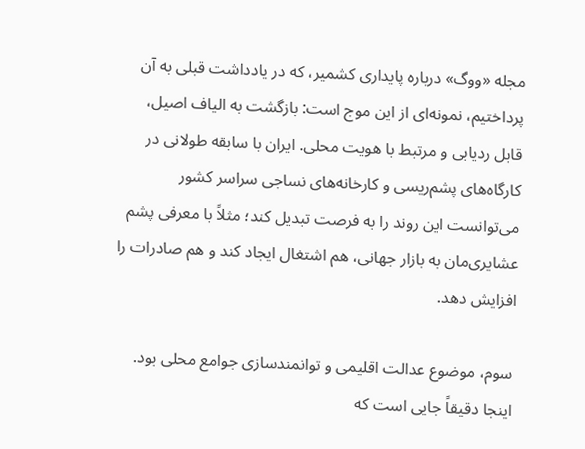مجله «ووگ» درباره پایداری کشمیر، که در یادداشت قبلی به آن پرداختیم، نمونه‌ای از این موج است: بازگشت به الیاف اصیل، قابل ردیابی و مرتبط با هویت محلی. ایران با سابقه طولانی در کارگاه‌های پشم‌ریسی و کارخانه‌های نساجی سراسر کشور می‌توانست این روند را به فرصت تبدیل کند؛ مثلاً با معرفی پشم عشایری‌مان به بازار جهانی، هم اشتغال ایجاد کند و هم صادرات را افزایش دهد.

سوم، موضوع عدالت اقلیمی و توانمندسازی جوامع محلی بود. اینجا دقیقاً جایی است که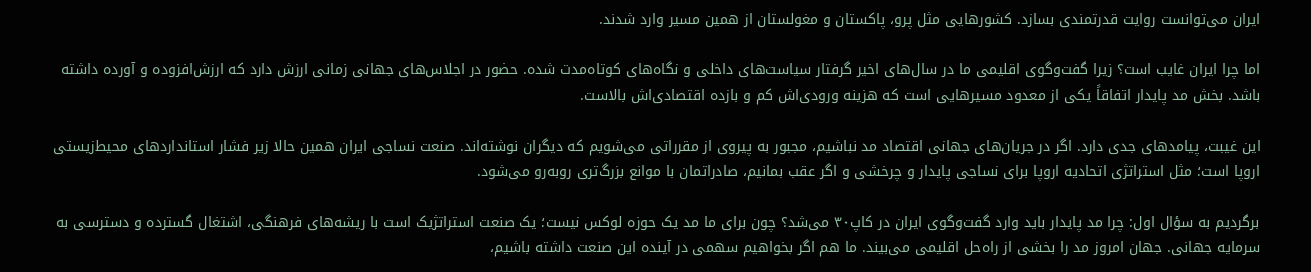ایران می‌توانست روایت قدرتمندی بسازد. کشورهایی مثل پرو، پاکستان و مغولستان از همین مسیر وارد شدند.

اما چرا ایران غایب است؟ زیرا گفت‌وگوی اقلیمی ما در سال‌های اخیر گرفتار سیاست‌های داخلی و نگاه‌های کوتاه‌مدت شده. حضور در اجلاس‌های جهانی زمانی ارزش دارد که ارزش‌افزوده و آورده داشته باشد. بخش مد پایدار اتفاقاً یکی از معدود مسیرهایی است که هزینه ورودی‌اش کم و بازده اقتصادی‌اش بالاست.

این غیبت، پیامدهای جدی دارد. اگر در جریان‌های جهانی اقتصاد مد نباشیم، مجبور به پیروی از مقرراتی می‌شویم که دیگران نوشته‌اند. صنعت نساجی ایران همین حالا زیر فشار استانداردهای محیط‌زیستی اروپا است؛ مثل استراتژی اتحادیه اروپا برای نساجی پایدار و چرخشی و اگر عقب بمانیم، صادراتمان با موانع بزرگ‌تری روبه‌رو می‌شود.

برگردیم به سؤال اول: چرا مد پایدار باید وارد گفت‌وگوی ایران در کاپ۳۰ می‌شد؟ چون برای ما مد یک حوزه لوکس نیست؛ یک صنعت استراتژیک است با ریشه‌های فرهنگی، اشتغال گسترده و دسترسی به سرمایه جهانی. جهان امروز مد را بخشی از راه‌حل اقلیمی می‌بیند. ما هم اگر بخواهیم سهمی در آینده این صنعت داشته باشیم،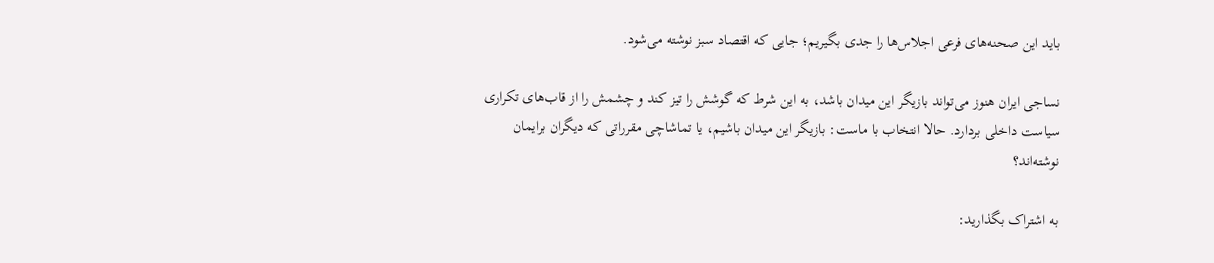باید این صحنه‌های فرعی اجلاس‌ها را جدی بگیریم؛ جایی که اقتصاد سبز نوشته می‌شود.

نساجی ایران هنوز می‌تواند بازیگر این میدان باشد، به این شرط که گوشش را تیز کند و چشمش را از قاب‌های تکراری سیاست داخلی بردارد. حالا انتخاب با ماست: بازیگر این میدان باشیم، یا تماشاچی مقرراتی که دیگران برایمان نوشته‌اند؟

به اشتراک بگذارید: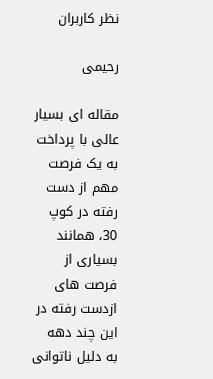نظر کاربران

رحیمی

مقاله ای بسیار عالی با پرداخت به یک فرصت مهم از دست رفته در کوپ 30، همانند بسیاری از فرصت های ازدست رفته در این چند دهه به دلیل ناتوانی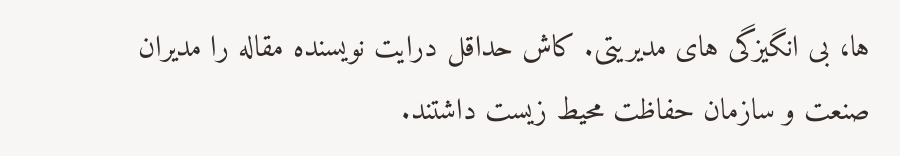ها، بی انگیزگی های مدیریتی. کاش حداقل درایت نویسنده مقاله را مدیران صنعت و سازمان حفاظت محیط زیست داشتند.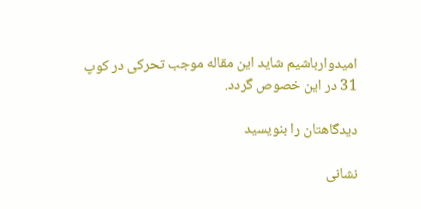امیدوارباشیم شاید این مقاله موجب تحرکی در کوپ 31 در این خصوص گردد.

دیدگاهتان را بنویسید

نشانی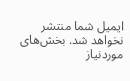ایمیل شما منتشر نخواهد شد. بخش‌های موردنیاز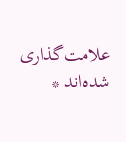علامت‌گذاری شده‌اند *